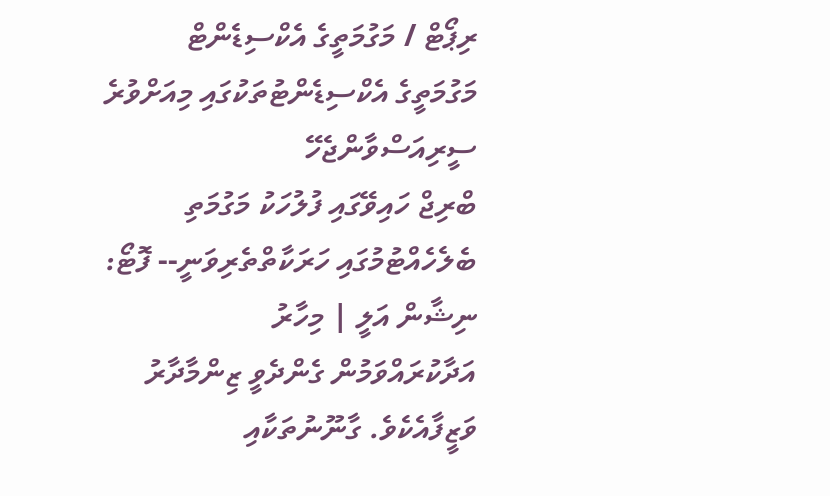ރިޕޯޓް / މަގުމަތީގެ އެކްސިޑެންޓް
މަގުމަތީގެ އެކްސިޑެންޓުތަކުގައި މިއަށްވުރެ ސީރިއަސްވާންޖެހޭ
ބްރިޖް ހައިވޭގައި ފުލުހަކު މަގުމަތި ބެލެހެއްޓުމުގައި ހަރަކާތްތެރިވަނީ-- ފޮޓޯ: ނިޝާން އަލީ | މިހާރު
އަދާކުރައްވަމުން ގެންދެވީ ޒިންމާދާރު ވަޒީފާއެކެވެ. ގާނޫނުތަކާއި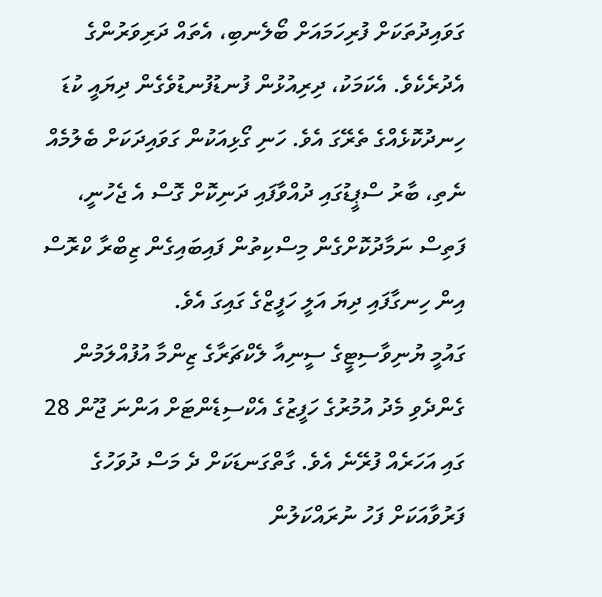ގަވައިދުތަކަށް ފުރިހަމައަށް ބޯލެނބި، އެތައް ދަރިވަރުންގެ އެދުރެކެވެ. އެކަމަކު، ދިރިއުޅުން ފުނޑުފުނޑުވެގެން ދިޔައީ ކުޑަ ހިނދުކޮޅެއްގެ ތެރޭގަ އެވެ. ހަނި ގޯޅިއަކުން ގަވައިދަކަށް ބެލުމެއް ނެތި، ބާރު ސްޕީޑުގައި ދުއްވާފައި ދަނިކޮށް ގޮސް އެ ޖެހުނީ، ފަތިސް ނަމާދުކޮށްގެން މިސްކިތުން ފައިބައިގެން ޒިބްރާ ކްރޮސް އިން ހިނގާފައި ދިޔަ އަލީ ހަފީޒްގެ ގައިގަ އެވެ.
ގައުމީ ޔުނިވާސިޓީގެ ސީނިއާ ލެކްޗަރާގެ ޒިންމާ އުފުއްލަމުން ގެންދެވި މެދު އުމުރުގެ ހަފީޒުގެ އެކްސިޑެންޓަށް އަންނަ ޖޫން 28 ގައި އަހަރެއް ފުރޭނެ އެވެ. ގާތްގަނޑަކަށް ދެ މަސް ދުވަހުގެ ފަރުވާއަކަށް ފަހު ނުރައްކަލުން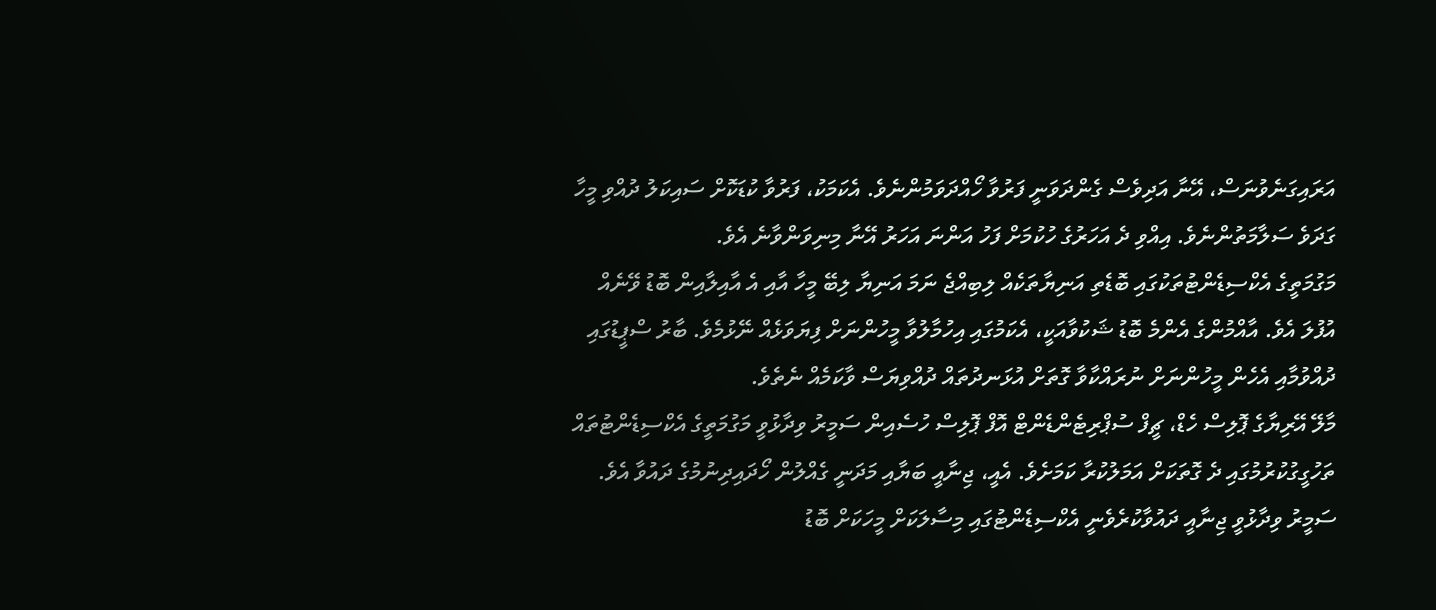އަރައިގަނެވުނަސް، އޭނާ އަދިވެސް ގެންދަވަނީ ފަރުވާ ހޯއްދަވަމުންނެވެ. އެކަމަކު، ފަރުވާ ކުޑަކޮށް ސައިކަލު ދުއްވި މީހާ ގަދަވެ ސަލާމަތުންނެވެ. އިއްވި ދެ އަހަރުގެ ހުކުމަށް ފަހު އަންނަ އަހަރު އޭނާ މިނިވަންވާނެ އެވެ.
މަގުމަތީގެ އެކްސިޑެންޓުތަކުގައި ބޮޑެތި އަނިޔާތަކެއް ލިބިއްޖެ ނަމަ އަނިޔާ ލިބޭ މީހާ އާއި އެ އާއިލާއިން ބޮޑު ވޭނެއް އުފުލަ އެވެ. އާއްމުންގެ އެންމެ ބޮޑު ޝަކުވާއަކީ، އެކަމުގައި އިހުމާލުވާ މީހުންނަށް ފިޔަވަޅެއް ނޭޅުމެވެ. ބާރު ސްޕީޑުގައި ދުއްވުމާއި އެހެން މީހުންނަށް ނުރައްކާވާ ގޮތަށް އުޅަނދުތައް ދުއްވިޔަސް ވާކަމެއް ނެތެވެ.
މާލޭ އޭރިޔާގެ ޕޮލިސް ހެޑް، ޗީފް ސުޕްރިޓެންޑެންޓް އޮފް ޕޮލިސް ހުސެއިން ސަމީރު ވިދާޅުވީ މަގުމަތީގެ އެކްސިޑެންޓުތައް ތަހުގީގުކުރުމުގައި ދެ ގޮތަކަށް އަމަލުކުރާ ކަމަށެވެ. އެއީ، ޖިނާއީ ބަޔާއި މަދަނީ ގެއްލުން ހޯދައިދިނުމުގެ ދައުވާ އެވެ.
ސަމީރު ވިދާޅުވީ ޖިނާއީ ދައުވާކުރެވެނީ އެކްސިޑެންޓުގައި މިސާލަކަށް މީހަކަށް ބޮޑު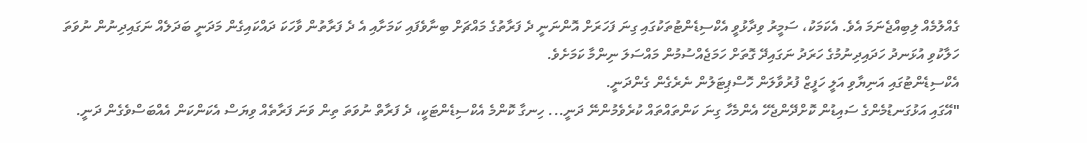ގެއްލުމެއް ލިބިއްޖެނަމަ އެވެ. އެކަމަކު، ސަމީރު ވިދާޅުވީ އެކްސިޑެންޓުތަކުގައި ގިނަ ފަހަރަށް އޮންނަނީ ދެ ފަރާތުގެ މައްޗަށް ބިނާވެފައި ކަމަށާއި އެ ދެ ފަރާތުން ވާހަކަ ދައްކައިގެން މަދަނީ ބަދަލެއް ނަގައިދިނުން ނުވަތަ ހަލާކުވި އުޅަނދު ހަދައިދިނުމުގެ ހަރަދު ނަގައިދޭ ގޮތަށް ހަމަޖެއްސުމުން މައްސަލަ ނިންމާ ކަމަށެވެ.
އެކްސިޑެންޓުގައި އަނިޔާވި އަލީ ހަފީޒް ފުރުވާލަން ހޮސްޕިޓަލުން ނެރެގެން ގެންދަނީ.
"އޭގައި އަޅުގަނޑުމެންގެ ސައިޑުން ކޮށްދޭންޖެހޭ އެންމެހާ ގިނަ ކަންތައްތައް ކުރެވެމުންނޭ ދަނީ... ހިނގާ ކޮންމެ އެކްސިޑެންޓަކީ، ދެ ފަރާތް ނުވަތަ ތިން ވަނަ ފަރާތެއް ވިޔަސް އެކަންކަން އެއްބަސްވެގެން ދަނީ.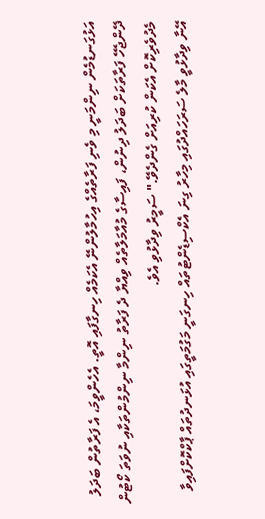އަޅުގަނޑުމެން ނިންމަނީ މި ވެނި ފަރާތެއްގެ އިހުމާލުންނޭ އެކަމެއް ހިނގާފައި އޮތީ. އެހެންވީމަ، އެ ފަރާތުން ބަދަލު ދޭންޖެހޭ ފަރާތަކަށް ބަދަލު ދިނުން، ފައިސާގެ މުއާމަލާތެއް ވިއްޔާ ދެ ފަރާތު ނިންމާ ނިންމުންތަކާއި ނުވަތަ ކޯޓުން މެދުވެރިކޮށް އެކަން ކުރިއަށް ގެންދެވޭ." ސަމީރު ވިދާޅުވި އެވެ.
އޭނާ ވިދާޅުވީ މާލެ ސަރަހައްދުގައި މިހާރު ގިނަ އެކްސިޑެންޓުތައް ހިނގަނީ މަގުމަތީގައި އުޅަނދުތައް ޕާކްކޮށްފައިވާ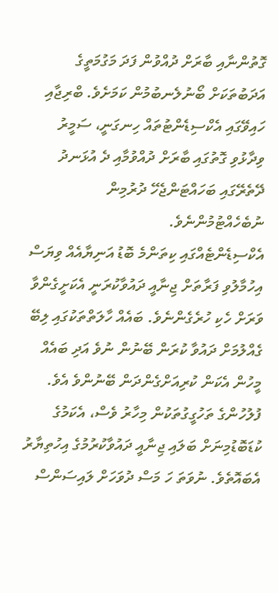ގޮތުންނާއި ބާރަށް ދުއްވުން ފަދަ މަގުމަތީގެ އަދަބުތަކަށް ބޯނުލެނބުމުން ކަމަށެވެ. ބްރިޖާއި ހައިވޭގައި އެކްސިޑެންޓުތައް ހިނގަނީ، ސަމީރު ވިދާޅުވި ގޮތުގައި ބާރަށް ދުއްވުމާއި ދެ އުޅަނދު ދޭތެރޭގައި ބަހައްޓަންޖެހޭ ދުރުމިން ނުބެހެއްޓުމުންނެވެ.
އެކްސިޑެންޓެއްގައި ކިތަންމެ ބޮޑު އަނިޔާއެއް ވިޔަސް އިހުމާލުވި ފަރާތަށް ޖިނާއީ ދައުވާކުރަނީ އެކަށީގެންވާ ވަރަށް ހެކި ހުރެގެންނެވެ. ބައެއް ހާލަތްތަކުގައި ލިބޭ ގެއްލުމަށް ދައުވާ ކުރަން ބޭނުން ނުވެ އަދި ބައެއް މީހުން އެކަން ކުރިއަށްގެންދަން ބޭނުންވެ އެވެ.
ފުލުހުންގެ ތަހުގީގުތަކުން މިހާރު ވެސް، އެކަމުގެ ކުޑަބޮޑުމިނަށް ބަލައި ޖިނާއީ ދައުވާކުރުމުގެ އިހުތިޔާރު އެބައޮތެވެ. ނުވަތަ ހަ މަސް ދުވަހަށް ލައިސަންސް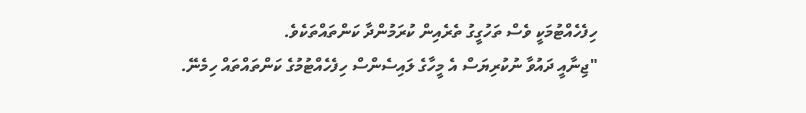ހިފެހެއްޓުމަކީ ވެސް ތަހުގީގު ތެރެއިން ކުރަމުންދާ ކަންތައްތަކެވެ.
"ޖިނާއީ ދައުވާ ނުކުރިޔަސް އެ މީހާގެ ލައިސެންސް ހިފެހެއްޓުމުގެ ކަންތައްތައް ހިމެނޭ.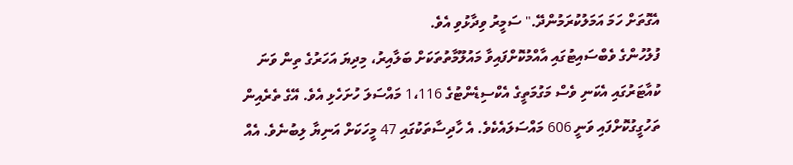އެގޮތަށް ހަމަ އަމަލުކުރަމުންދޭ." ސަމީރު ވިދާޅުވި އެވެ.
ފުލުހުންގެ ވެބްސައިޓުގައި އާއްމުކޮށްފައިވާ މައުލޫމާތުތަކަށް ބަލާއިރު، މިދިޔަ އަހަރުގެ ތިން ވަނަ ކުއާޓަރުގައި އެކަނި ވެސް މަގުމަތީގެ އެކްސިޑެންޓުގެ 1،116 މައްސަލަ ހުށަހެޅި އެވެ. އޭގެ ތެރެއިން ތަހުގީގުކޮށްފައި ވަނީ 606 މައްސަލައެކެވެ. އެ ހާދިސާތަކުގައި 47 މީހަކަށް އަނިޔާ ލިބުނެވެ. އެއް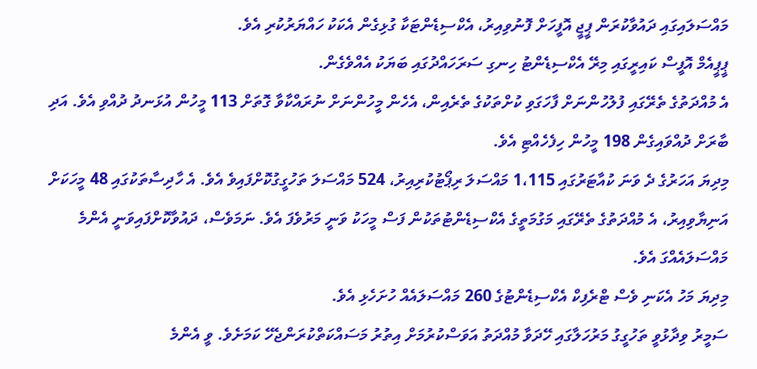މައްސަލައިގައި ދައުވާކުރަން ޕީޖީ އޮފީހަށް ފޮނުވިއިރު، އެކްސިޑެންޓަކާ ގުޅިގެން އެކަކު ހައްޔަރުކުރި އެވެ.
ޕީޕީއެމް އޮފީސް ކައިރީގައި މިރޭ އެކްސިޑެންޓު ހިނގި ސަރަހައްދުގައި ބަޔަކު އެއްވެގެން.
އެ މުއްދަތުގެ ތެރޭގައި ފުލުހުންނަށް ފާހަގަވި ކުށްތަކުގެ ތެރެއިން، އެހެން މީހުންނަށް ނުރައްކާވާ ގޮތަށް 113 މީހުން އުޅަނދު ދުއްވި އެވެ. އަދި ބާރަށް ދުއްވައިގެން 198 މީހުން ހިފެހެއްޓި އެވެ.
މިދިޔަ އަހަރުގެ ދެ ވަނަ ކުއާޓަރުގައި 1،115 މައްސަލަ ރިޕޯޓުކުރިއިރު، 524 މައްސަލަ ތަހުގީގުކޮށްފައިވެ އެވެ. އެ ހާދިސާތަކުގައި 48 މީހަކަށް އަނިޔާވިއިރު، އެ މުއްދަތުގެ ތެރޭގައި މަގުމަތީގެ އެކްސިޑެންޓުތަކުން ފަސް މީހަކު ވަނީ މަރުވެފަ އެވެ. ނަމަވެސް، ދައުވާކޮށްފައިވަނީ އެންމެ މައްސަލައެއްގަ އެވެ.
މިދިޔަ މަހު އެކަނި ވެސް ޓްރެފިކް އެކްސިޑެންޓުގެ 260 މައްސަލައެއް ހުށަހެޅި އެވެ.
ސަމީރު ވިދާޅުވީ ތަހުގީގު މަރުހަލާގައި ހޭދަވާ މުއްދަތު އަވަސްކުރުމަށް އިތުރު މަސައްކަތްކުރަންޖެހޭ ކަމަށެވެ. ވީ އެންމެ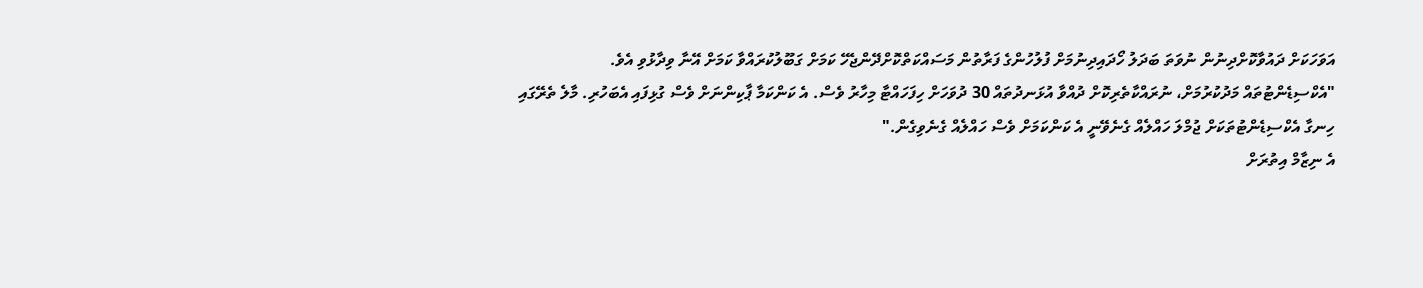އަވަހަކަށް ދައުވާކޮށްދިނުން ނުވަތަ ބަދަލު ހޯދައިދިނުމަށް ފުލުހުންގެ ފަރާތުން މަސައްކަތްކޮށްދޭންޖެހޭ ކަމަށް ގަބޫލުކުރައްވާ ކަމަށް އޭނާ ވިދާޅުވި އެވެ.
"އެކްސިޑެންޓުތައް މަދުކުރުމަށް، ނުރައްކާތެރިކޮށް ދުއްވާ އުޅަނދުތައް 30 ދުވަހަށް ހިފަހައްޓާ މިހާރު ވެސް. އެ ކަންކަމާ ޕާކިންނަށް ވެސް ގުޅިފައި އެބަހުރި. މާލެ ތެރޭގައި ހިނގާ އެކްސިޑެންޓުތަކަށް ޖުމްލަ ހައްލެއް ގެނެވޭނީ އެ ކަންކަމަށް ވެސް ހައްލެއް ގެނެވިގެން."
އެ ނިޒާމް އިތުރަށް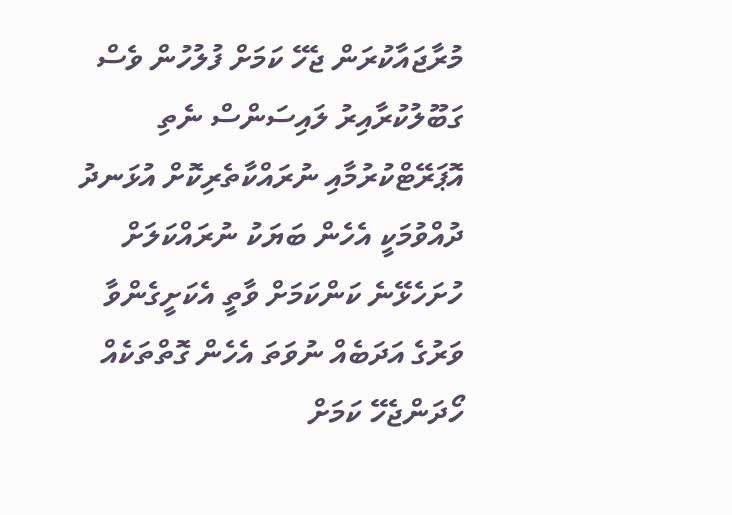މުރާޖައާކުރަން ޖެހޭ ކަމަށް ފުލުހުން ވެސް ގަބޫލުކުރާއިރު ލައިސަންސް ނެތި އޮޕަރޭޓްކުރުމާއި ނުރައްކާތެރިކޮށް އުޅަނދު ދުއްވުމަކީ އެހެން ބަޔަކު ނުރައްކަލަށް ހުށަހެޅޭނެ ކަންކަމަށް ވާތީ އެކަށީގެންވާ ވަރުގެ އަދަބެއް ނުވަތަ އެހެން ގޮތްތަކެއް ހޯދަންޖެހޭ ކަމަށް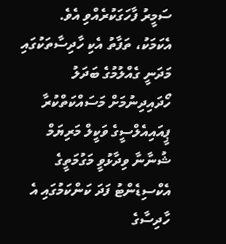ސަމީރު ފާހަގަކުރެއްވި އެވެ.
އެކަމަކު، ތަފާތު އެކި ހާދިސާތަކުގައި މަދަނީ ގެއްލުމުގެ ބަދަލު ހޯދައިދިނުމަށް މަސައްކަތްކުރާ ޕީއައިއެލްސީގެ ވަކީލް މަރިޔަމް ޝުނާނާ ވިދާޅުވީ މަގުމަތީގެ އެކްސިޑެންޓު ފަދަ ކަންކަމުގައި އެ ހާދިސާގެ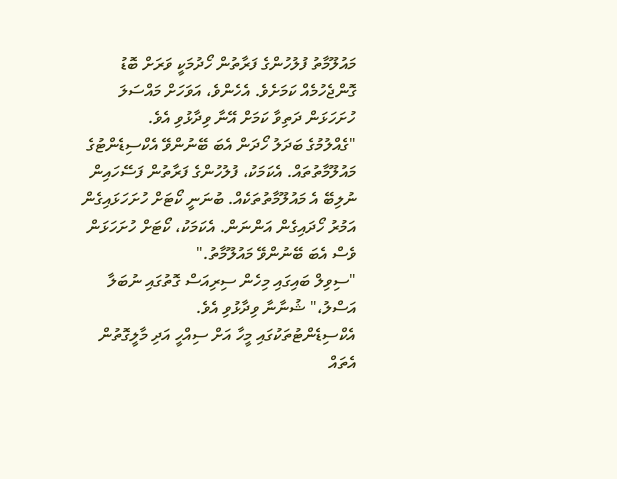މައުލޫމާތު ފުލުހުންގެ ފަރާތުން ހޯދުމަކީ ވަރަށް ބޮޑު ގޮންޖެހުމެއް ކަމަށެވެ. އެހެންވެ، އަވަހަށް މައްސަލަ ހުށަހަޅަން ދަތިވާ ކަމަށް އޭނާ ވިދާޅުވި އެވެ.
"ގެއްލުމުގެ ބަދަލު ހޯދަން އެބަ ބޭނުންވޭ އެކްސިޑެންޓުގެ މައުލޫމާތުތައް. އެކަމަކު، ފުލުހުންގެ ފަރާތުން ފަސޭހައިން ނުލިބޭ އެ މައުލޫމާތުތަކެއް. ބުނަނީ ކޯޓަށް ހުށަހަޅައިގެން އަމުރު ހޯދައިގެން އަންނަން. އެކަމަކު، ކޯޓަށް ހުށަހަޅަން ވެސް އެބަ ބޭނުންވޭ މައުލޫމާތު."
"ސިވިލް ބައިގައި މިހެން ސިރިއަސް ގޮތުގައި ނުބަލާ އަސްލު،" ޝުނާނާ ވިދާޅުވި އެވެ.
އެކްސިޑެންޓުތަކުގައި މީހާ އަށް ސިއްހީ އަދި މާލީގޮތުން އެތައް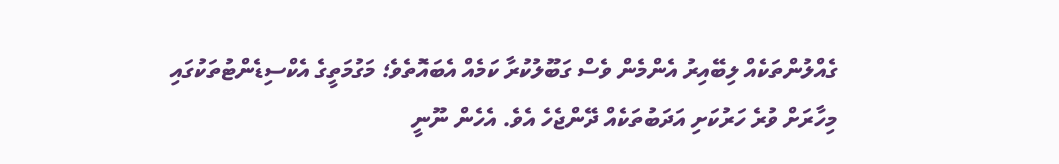ގެއްލުންތަކެއް ލިބޭއިރު އެންމެން ވެސް ގަބޫލުކުރާ ކަމެއް އެބައޮތެވެ؛ މަގުމަތީގެ އެކްސިޑެންޓުތަކުގައި މިހާރަށް ވުރެ ހަރުކަށި އަދަބުތަކެއް ދޭންޖެހެ އެވެ. އެހެން ނޫނީ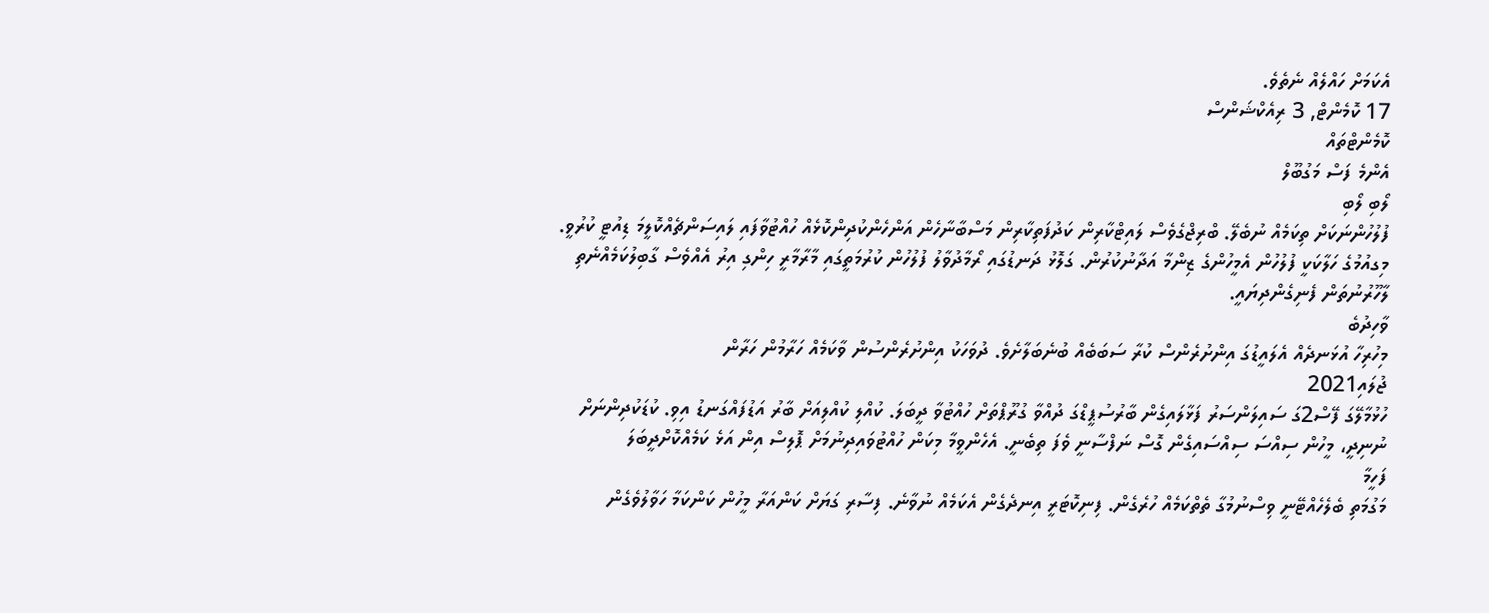އެކަމަށް ހައްލެއް ނެތެވެ.
17 ކޮމެންޓް, 3 ރިއެކްޝަންސް
ކޮމެންޓްތައް
އެންމެ ފަސް މަގުބޫލް
ލޯބި ލޯބި
ފުލުހުންނަކަށް ތިކަމެއް ނުބެލޭ. ބްރިޖްގެވެސް ލައިޓްކާރިން ކަދުފަތިކާރިން މަސްބާނާހެން އަންހެންކުދިންކޮޅެއް ހުއްޓުވާފައި ލައިސަންޗެއްކޮލީމަ ޑިއުޓީ ކުރުވީ. މިގއުމުގެ ހަލާކަކީ ފުލުހުން އެމީހުންގެ ޒިންމާ އަދާނުކުރުން. ގަލޮޅު ދަނޑުގައި ރޯމާދުވާލު ފުލުހުން ކުރުމަތީގައި މާރާމާރީ ހިންގި އިރު އެއްވެސް ގާބިލުކަމެއްނެތި ލާހޫރުނުތަން ފެނިގެންދިޔައީ.
ވާހިދުބެ
މިހުރިހާ އުޅަނދެއް އެލައީޑުގަ އިންށުރެންސް ކުރާ ސަބަބެއް ބުނެބަލާށެވެ. ދުވަހަކު އިންށުރެންސުން ވާކަމެއް ހަރާމުން ހަރާން
ޖުލައި2021
ހުޅުމާލޭގަ ފޭސް2ގަ ސައިލަންސަރު ފަޅާލައިގެން ބާރުސުޕީޑްގަ ދުއްވާ ގުރޫޕްތަށް ހުއްޓުވާ ދީބަލަ. ކުއްލި ކުއްލިއަށް ބާރު އަޑުފައްގަނޑު އިވި. ކުޑަކުދިންނަށް ނުނިދީ، މީހުން ސިއްސަ ސިއްސައިގެން ގޮސް ނަފްސާނީ ވެފަ ތިބެނީ. އެހެންވީމާ މިކަން ހުއްޓުވައިދިނުމަށް ޕޮލިސް އިން އަޅެ ކަމެއްކޮށްދީބަލަ
ފަހީމާ
މަގުމަތި ބެލެހެއްޓޭނީ ވިސްނުމުގާ ތެތްކަމެއް ހުރެގެން. ފިނިކޮޓަރީ އިނދެގެން އެކަމެއް ނުވާނެ. ފިސާރި ގަޔަށް ކަންއަރާ މީހުން ކަންކަމާ ހަވާލުވެގެން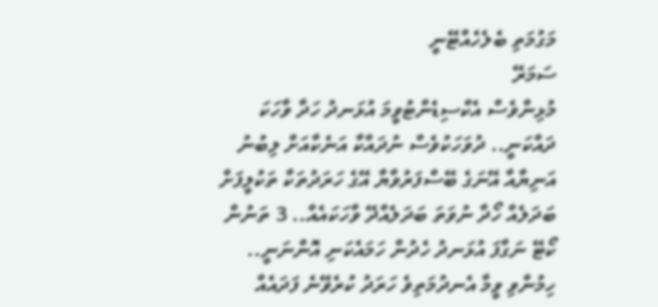މަގުމަތި ބެލެހެއްޓޭނީ
ސަމަރޭ
މުޅިންވެސް އެކްސިޑެންޓުވީމަ އުޅަނދު ހަދާ ވާހަކަ ދައްކަނީ.. ދުވަހަކުވެސް ނުދައްކާ އަނެކާއަށް ލިބުނު އަނިޔާއާ އޭނަގެ ބޭސްފަރުވާޔާ އޭގެ ހަރަދުތަކާ ތަކުލީފަށް ބަދަލެއް ހޯދާ ނުވަތަ ބަދަލެއްދޭ ވާހަކައެއް.. 3 ތަނުން ކޯޓޭ ނަގާފަ އުޅަނދު ހެދުން ހަމައެކަނި އޮންނަނީ.. ހިމުންވި ވީމާ އެނދުމަތިވެ ހަރަދު ކުރެވޭނެ ފަދައެއް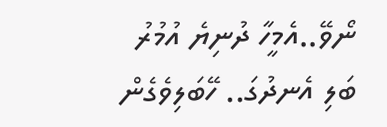ނޯވޭ..އެމީހާ ދުނިޔެ އުމުރު ބަލި އެނދުގަ.. ހޭބަލިވެގެން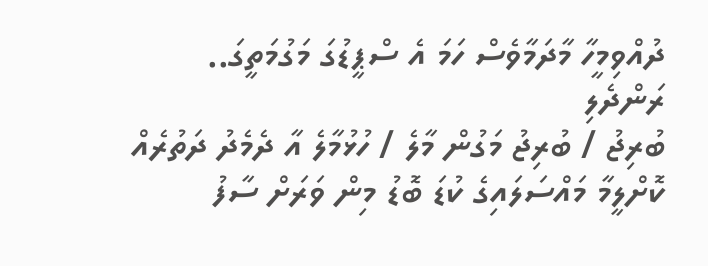ދުއްވިމީހާ މާދަމާވެސް ހަމަ އެ ސްޕީޑުގަ މަގުމަތީގަ..
ރަންދެލި
ބުރިޖު / ބުރިޖު މަގުން މާލެ / ހުޅުމާލެ އާ ދެމެދު ދަތުރެއް ކޮށްލީމާ މައްސަލައިގެ ކުޑަ ބޮޑު މިން ވަރަށް ސާފު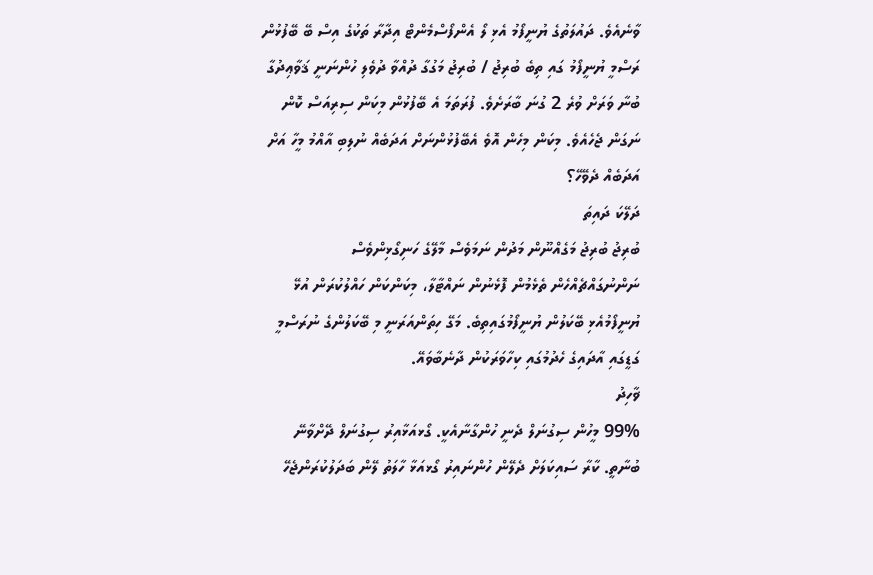ވާނެއެވެ. ދައުލަތުގެ ޔުނީފޯމު އެޅި ލޯ އެންފޯސްމެންޓް އިދާރާ ތަކުގެ އިސް ބޭ ބޭފުޅުން ރަސްމީ ޔުނީފޯމު ގައި ތިބެ ބުރިޖު / ބުރިޖު މަގުގާ ދުއްވާ ދުވެލި ހުންނަނީ ޤަވާޢިދުގާ ބުނާ ވަރަށް ވުރެ 2 ގުނަ ބާރަށެވެ. ފުރަތަމަ އެ ބޭފުޅުން މިކަން ސިރިއަސް ކޮން ނަގަން ޖެހެއެވެ. މިކަން މިހެން އޮވެ އެބޭފުޅުންނަށް އަދަބެއް ނުލިބި އާއްމު މީހާ އަށް އަދަބެއް ދެވޭހޭ؟
ދަލޭކަ ދައިތަ
ބުރިޖު ބުރިޖު މަގެއްނޫން މަދުން ނަމަވެސް މާލޭގެ ހަނިގޯޅިންވެސް ނަންނުގައްޗެއްހެން ތެޅެމުން ފޮޅެނުން ނައްޓާލާ، މިކަންކަން ހައްލުކުރަން އުޅޭ ޔުނީފޯމުއެޅި ބޭކަލުން ޔުނީފޯމުގައިތިބެ. މަގޭ ހިތަންއަރަނީ މި ބޭކަލުންގެ ނުރަސްމީ ގަޑީގައި އާދައިގެ ހެދުމުގައި ކިހާވަރަކުން ދާނެބާވައޭ.
ޥާހިދު
99% މީހުން ސިގުނަލް ދެނީ ހުންގާނާއެކީ. ގޯޅއަޅާއިރު ސިގުނަލް ދޭށްވާނޭ ބުނާތީ. ކާރާ ސައިކަލަށް ދެލޭން ހުންނައިރު ގޯޅއަޅާ ހާލަތު ލޭން ބަދަލުކުރަންޖެހޭ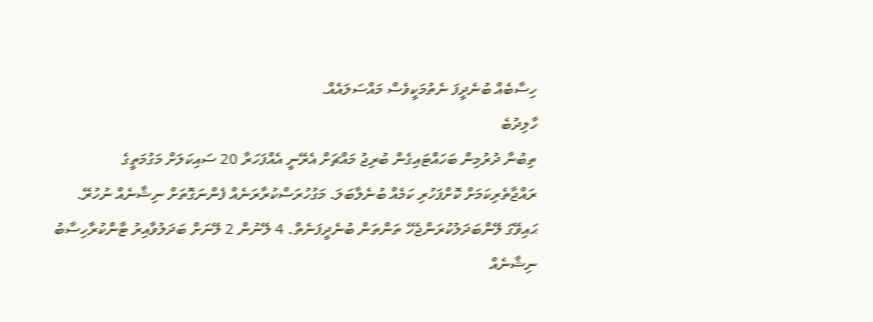ހިސާބެއް ބުނެދީފަ ނެތުމަކީވެސް މައްސަލައެއް.
ހާލިދުބެ
ތިބުނާ ދުރުމިން ބަހައްޓައިގެން ބުރިޖު މައްޗަށް އެރޭނީ އެއްފަހަރާ 20 ސައިކަލަށް މަގުމަތީގެ ރައްޖާތެރިކަމަށް ކޮށްފަހުރި ކަމެއް ބުނެލާބަލަ. މަގުހުރަސްކުރާރަނެއް ފެންނަގޮތަށް ނިޝާނެއް ނުހުރޭ. ޙައިވޭގަ ލޭންބަދަލުކުރަންޖެހޭ ތަންތަން ބުނެދީފަނެތް. 4 ލޭނުން 2 ލޭނަށް ބަދަލުވާއިރު ޓާންކުރާހިސާބު ނިޝާނެއް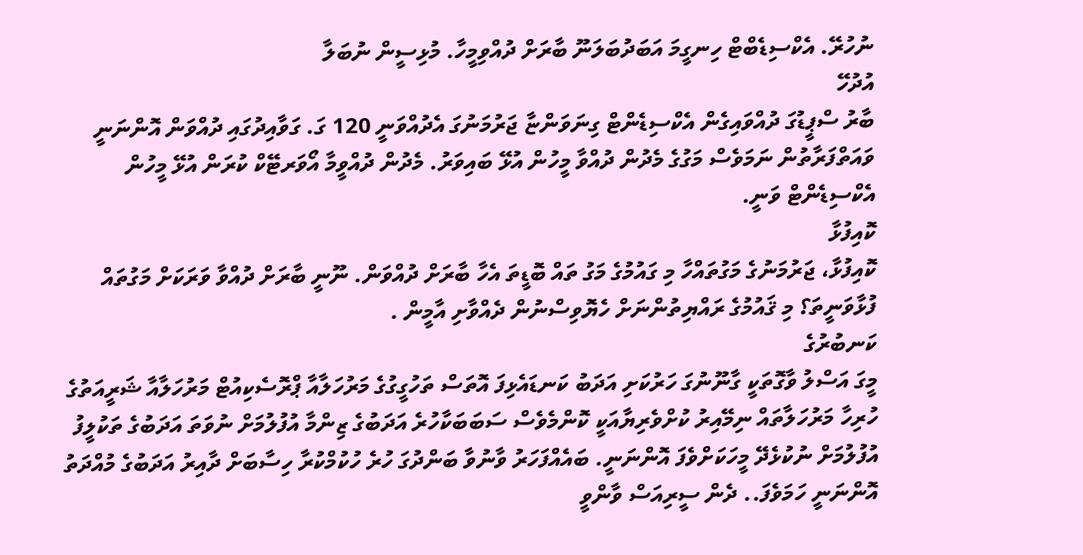ނުހުރޭ. އެކްސިޑެބްޓް ހިނގީމަ އަބަދުބަލަނޫ ބާރަށް ދުއްވިމީހާ. މުޅިސީން ނުބަލާ
އުދުހޭ
ބާރު ސްޕީޑުގަ ދުއްވައިގެން އެކްސިޑެންޓް ގިނަވަންޏާ ޖަރުމަނުގަ އެދުއްވަނީ 120 ގަ. ގަވާއިދުގައި ދުއްވަން އޮންނަނީ ވައަތްފަރާތުން ނަމަވެސް މަގުގެ މެދުން ދުއްވާ މީހުން އުޅޭ ބައިވަރު. މެދުން ދުއްވީމާ އޯވަރޓޭކް ކުރަން އުޅޭ މީހުން އެކްސިޑެންޓް ވަނީ.
ކޮއިފުޅާ
ކޮއިފުޅާ، ޖަރުމަނުގެ މަގުތައްހާ މި ގައުމުގެ މަގު ތައް ބޮޑީތަ އެހާ ބާރަށް ދުއްވަން. ނޫނީ ބާރަށް ދުއްވާ ވަރަކަށް މަގުތައް ފުޅާވަނީތަ؟ މި ޤައުމުގެ ރައްޔިތުންނަށް ހެޔޮވިސްނުން ދެއްވާށި އާމީން .
ކަނބުރުގެ
މީގަ އަސްލު ވާގޮތަކީ ގާނޫނުގަ ހަރުކަށި އަދަބު ކަނޑައެޅިފަ އޮތަސް ތަހުގީގުގެ މަރުހަލާއާ ޕްރޮސެކިއުޓް މަރުހަލާއާ ޝަރީއަތުގެ ހުރިހާ މަރުހަލާތައް ނިމޭއިރު ކުށްވެރިޔާއަކީ ކޮންމެވެސް ސަބަބަކާހުރެ އަދަބުގެ ޒިންމާ އުފުލުމަށް ނުވަތަ އަދަބުގެ ތަކުލީފު އުފުލުމަށް ނުކުޅެދޭ މީހަކަށްވެފަ އޮންނަނީ. ބައެއްފަހަރު ވާނުވާ ބަންދުގަ ހުރެ ހުކުމްކުރާ ހިސާބަށް ދާއިރު އަދަބުގެ މުއްދަތު އޮންނަނީ ހަމަވެފަ.. ދެން ސީރިއަސް ވާންވީ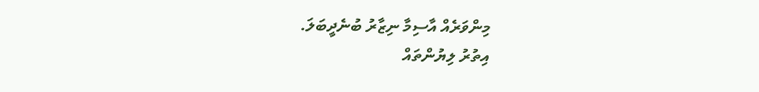މިންވަރެއް އާސިމާ ނިޒާރު ބުނެދީބަލަ.
އިތުރު ލިޔުންތައް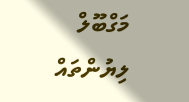މަގްބޫލް ލިޔުންތައް